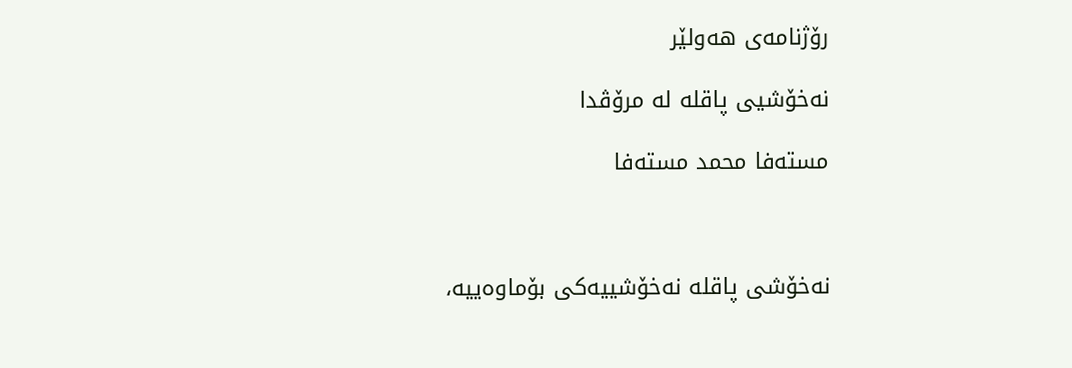رۆژنامەی ھەولێر

نەخۆشیى پاقلە لە مرۆڤدا

مستەفا محمد مستەفا



نەخۆشی پاقلە نەخۆشییەکى بۆماوەییە،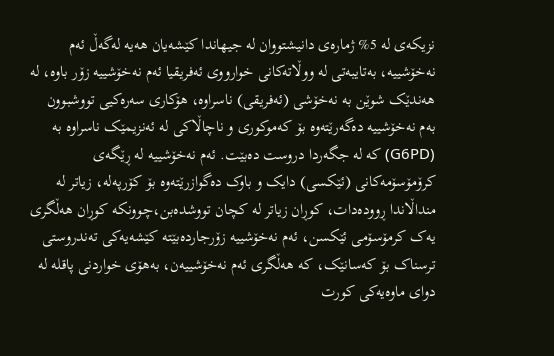نزیکەى لە 5% ژمارەى دانیشتووان لە جیهاندا کێشەیان هەیە لەگەڵ ئەم نەخۆشییە، بەتایبەتى لە ووڵاتەکانى خوارووى ئەفریقیا ئەم نەخۆشییە زۆر باوە، لە هەندێک شوێن بە نەخۆشى (ئەفریقى) ناسراوە، هۆکارى سەرەکیى تووشبوون بەم نەخۆشییە دەگەرێتەوە بۆ کەموکورى و ناچاڵاکى لە ئەنزیمێک ناسراوە بە (G6PD) کە لە جگەردا دروست دەبێت. ئەم نەخۆشییە لە ڕێگەى کرۆمۆسۆمەکانى (ئێکسى) دایک و باوک دەگوازرێتەوە بۆ کۆرپەلە، زیاتر لە منداڵاندا ڕوودەدات، کوڕان زیاتر لە کچان تووشدەبن،چوونکە کوڕان هەڵگرى یەک کرمۆسۆمى ئێکسن، ئەم نەخۆشییە زۆرجاردەبێتە کێشەیەکى تەندروستى ترسناک بۆ کەسانێک، کە هەڵگرى ئەم نەخۆشییەن، بەهۆى خواردنى پاقلە لە دواى ماوەیەکى کورت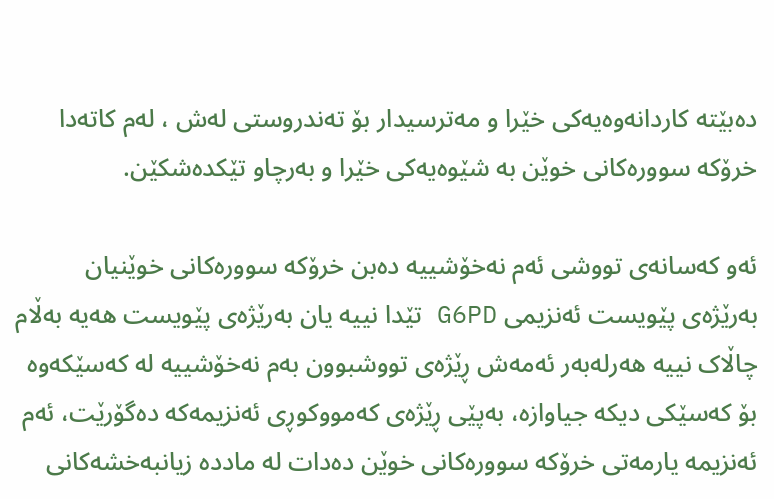دەبێتە کاردانەوەیەکى خێرا و مەترسیدار بۆ تەندروستى لەش ، لەم کاتەدا خرۆکە سوورەکانى خوێن بە شێوەیەکى خێرا و بەرچاو تێکدەشکێن.

ئەو کەسانەى تووشى ئەم نەخۆشییە دەبن خرۆکە سوورەکانى خوێنیان بەرێژەى پێویست ئەنزیمى G6PD تێدا نییە یان بەرێژەى پێویست هەیە بەڵام چاڵاک نییە هەرلەبەر ئەمەش ڕێژەى تووشبوون بەم نەخۆشییە لە کەسێکەوە بۆ کەسێکى دیکە جیاوازە، بەپێى ڕێژەى کەمووکوڕى ئەنزیمەکە دەگۆرێت، ئەم ئەنزیمە یارمەتى خرۆکە سوورەکانى خوێن دەدات لە ماددە زیانبەخشەکانى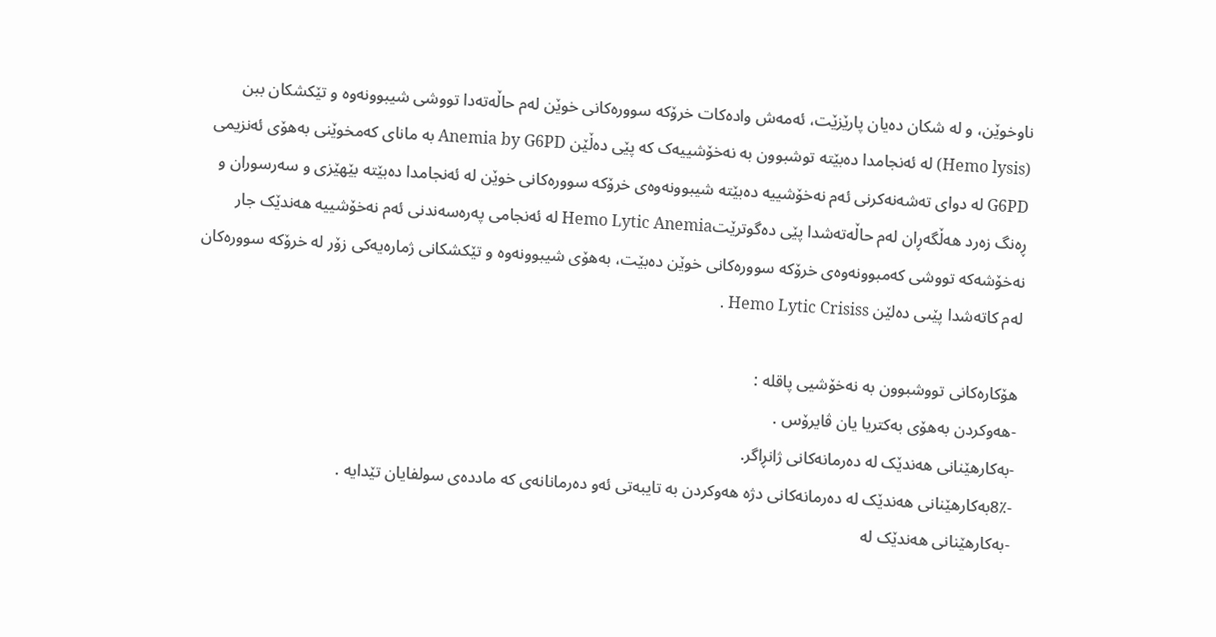ناوخوێن، و لە شکان دەیان پارێزێت، ئەمەش وادەکات خرۆکە سوورەکانى خوێن لەم حاڵەتەدا تووشى شیبوونەوە و تێکشکان ببن (Hemo lysis) لە ئەنجامدا دەبێتە توشبوون بە نەخۆشییەک کە پێى دەڵێن Anemia by G6PD بە ماناى کەمخوێنى بەهۆى ئەنزیمى G6PD لە دواى تەشەنەکرنى ئەم نەخۆشییە دەبێتە شیبوونەوەى خرۆکە سوورەکانى خوێن لە ئەنجامدا دەبێتە بێهێزى و سەرسوران و ڕەنگ زەرد هەڵگەڕان لەم حاڵەتەشدا پێى دەگوترێتHemo Lytic Anemia لە ئەنجامى پەرەسەندنى ئەم نەخۆشییە هەندێک جار نەخۆشەکە تووشى کەمبوونەوەى خرۆکە سوورەکانى خوێن دەبێت، بەهۆى شیبوونەوە و تێکشکانى ژمارەیەکى زۆر لە خرۆکە سوورەکان لەم کاتەشدا پێىی دەلێن Hemo Lytic Crisiss .

هۆکارەکانى تووشبوون بە نەخۆشیى پاقلە :
-هەوکردن بەهۆى بەکتریا یان ڤایرۆس .
-بەکارهێنانى هەندێک لە دەرمانەکانى ژانڕاگر.
-8٪بەکارهێنانى هەندێک لە دەرمانەکانى دژە هەوکردن بە تایبەتى ئەو دەرمانانەى کە ماددەى سولفایان تێدایە .
-بەکارهێنانى هەندێک لە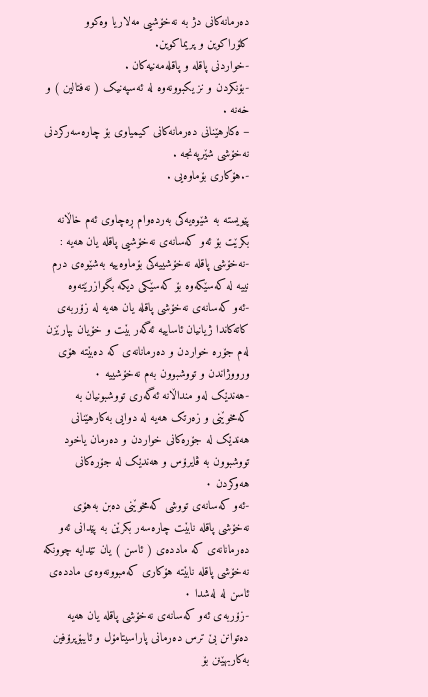دەرمانەکانى دژ بە نەخۆشیى مەلاریا وەکوو کلۆراکوین و پریماکوین.
-خواردنى پاقلە و پاقلەمەنیەکان .
-بۆنکردن و نز یکبوونەوە لە ئەسپەنیک ( نەفتالین ) و خەنە .
– ەکارهێنانى دەرمانەکانى کیمیاوى بۆ چارەسەرکردنى نەخۆشى شێرپەنجە .
-.هۆکارى بۆماوەیى .

پێویستە بە شێوەیەکى بەردەوام ڕەچاوى ئەم خاڵانە بکرێت بۆ ئەو کەسانەى نەخۆشیى پاقلە یان هەیە :
-نەخۆشى پاقلە نەخۆشییەکى بۆماوەییە بەشێوەى درم نییە لە کەسێکەوە بۆ کەسێکى دیکە بگوازرێتەوە
-ئەو کەسانەى نەخۆشى پاقلە یان هەیە لە زۆربەى کاتەکاندا ژیانیان ئاساییە ئەگەر بێت و خۆیان بپارێزن لەم جۆرە خواردن و دەرمانانەى کە دەبێتە هۆى ورووژاندن و تووشبوون بەم نەخۆشییە ٠
-هەندێک لەو منداڵانە ئەگەرى تووشبونیان بە کەمخوێنى و زەرتک هەیە لە دوایى بەکارهێنانى هەندێک لە جۆرەکانى خواردن و دەرمان یاخود تووشبوون بە ڤایرۆس و هەندێک لە جۆرەکانى هەوکردن ٠
-ئەو کەسانەى تووشى کەمخوێنى دەبن بەهۆى نەخۆشى پاقلە نابێت چارەسەر بکرێن بە پێدانى ئەو دەرمانانەى کە ماددەى ( ئاسن ) یان تێدایە چوونکە نەخۆشى پاقلە نابێتە هۆکارى کەمبوونەوەى ماددەى ئاسن لە لەشدا ٠
-زۆربەى ئەو کەسانەى نەخۆشى پاقلە یان هەیە دەتوانن بێ ترس دەرمانى پاراسیتامۆل و ئایبۆپرۆفین بەکاربهێنن بۆ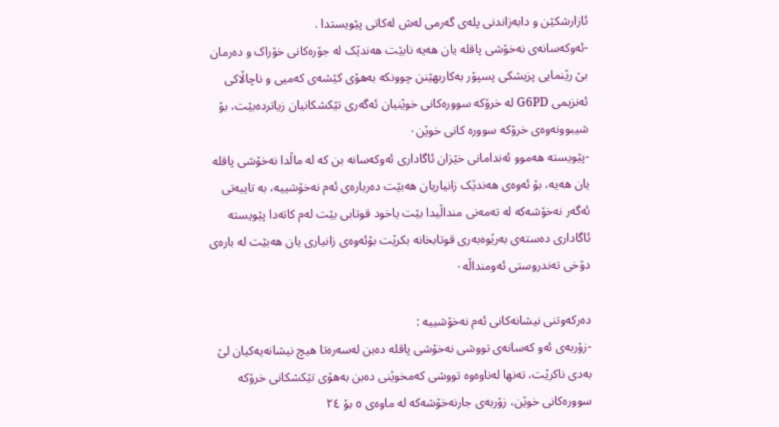ئازارشکێن و دابەزاندنى پلەى گەرمى لەش لەکاتى پێویستدا .
-ئەوکەسانەى نەخۆشى پاقلە یان هەیە نابێت هەندێک لە جۆرەكانى خۆراک و دەرمان بێ رێنمایى پزیشکى پسپۆر بەکاربهێنن چوونکە بەهۆى کێشەى کەمیى و ناچاڵاکى ئەنزیمى G6PD لە خرۆکە سوورەکانى خوێنیان ئەگەرى تێکشکانیان زیاتردەبێت، بۆ شیبوونەوەى خرۆکە سوورە کانى خوێن٠
-پێویستە هەموو ئەندامانى خێزان ئاگادارى ئەوکەسانە بن کە لە ماڵدا نەخۆشى پاقلە یان هەیە، بۆ ئەوەى هەندێک زانیاریان هەبێت دەربارەى ئەم نەخۆشییە، بە تایبەتى ئەگەر نەخۆشەکە لە تەمەنى منداڵیدا بێت یاخود قوتابى بێت لەم کاتەدا پێویستە ئاگادارى دەستەى بەرێوەبەرى قوتابخانە بکرێت بۆئەوەى زانیاری یان هەبێت لە بارەى دۆخى تەندروستى ئەومنداڵە٠

دەرکەوتنى نیشانەکانى ئەم نەخۆشییە :
-زۆربەى ئەو کەسانەى تووشى نەخۆشى پاقلە دەبن لەسەرەتا هیچ نیشانەیەکیان لێ بەدى ناکرێت، تەنها لەناوەوە تووشى کەمخوێنى دەبن بەهۆى تێکشکانى خرۆکە سوورەکانى خوێن، زۆربەى جارنەخۆشەکە لە ماوەى ٥ بۆ ٢٤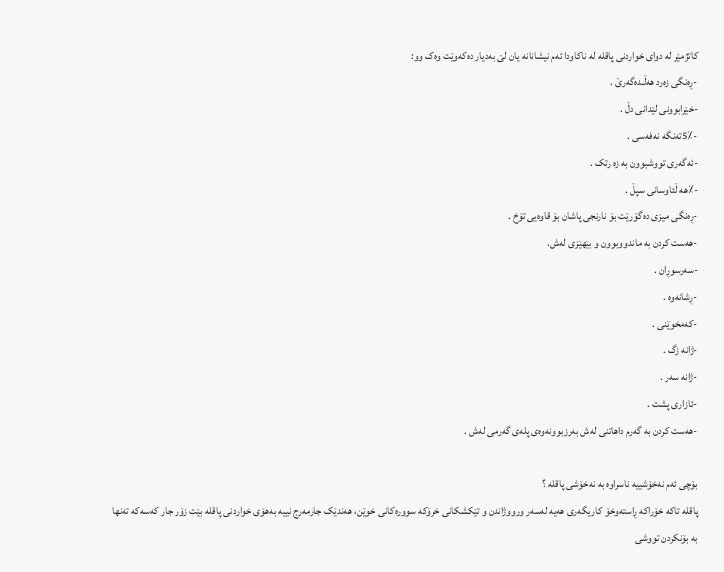کاتژمێر لە دواى خواردنى پاقلە لە ناکاودا ئەم نیشانانە یان لێ بەدیار دەکەوێت وەک وو:
-ڕەنگى زەرد هەڵـدەگەرێ .
-خێرابوونى لێدانى دڵ .
-5٪تەنگە نەفەسى .
-ئەگەرى تووشبوون بە زە رتک .
-٪هە ڵئاوسانى سپڵ .
-ڕەنگى میزى دەگۆرێت بۆ نارنجى پاشان بۆ قاوەیى تۆخ .
-هەست کردن به ماندووبوون و بێهێزى لەش.
-سەرسوڕان .
-ڕشانەوە .
-کەمخوێنى .
-ژانە زگ .
-ژانە سەر .
-ئازارى پشت .
-هەست کردن بە گەرم داهاتنى لەش بەرزبوونەوەى پلەى گەرمى لەش .

بۆچى ئەم نەخۆشییە ناسراوە بە نەخۆشى پاقلە ؟
پاقلە تاکە خۆراکە ڕاستەوخۆ کاریگەرى هەیە لەسەر ورووژاندن و تێکشکانى خرۆکە سوورەکانى خوێن، هەندێک جارمەرج نییە بەهۆى خواردنى پاقلە بێت زۆر جار کەسەکە تەنها بە بۆنکردن تووشى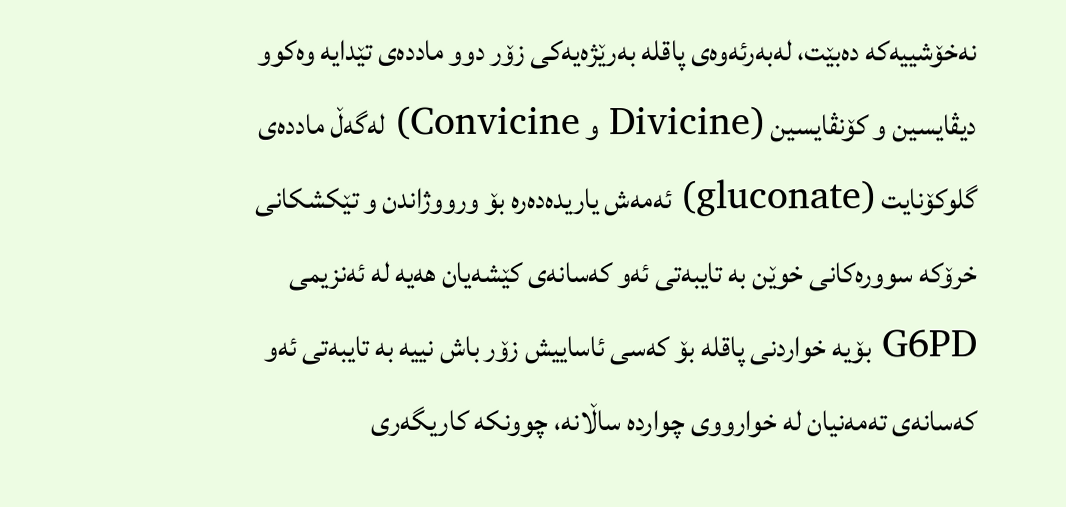نەخۆشییەکە دەبێت، لەبەرئەوەى پاقلە بەرێژەیەکى زۆر دوو ماددەى تێدایە وەکوو دیڤایسین و کۆنڤایسین (Divicine و Convicine) لەگەڵ ماددەى گلوکۆنایت (gluconate) ئەمەش یاریدەدەرە بۆ ورووژاندن و تێکشکانى خرۆکە سوورەکانى خوێن بە تایبەتى ئەو کەسانەى کێشەیان هەیە لە ئەنزیمى G6PD بۆیە خواردنى پاقلە بۆ کەسى ئاساییش زۆر باش نییە بە تایبەتى ئەو کەسانەى تەمەنیان لە خوارووى چواردە ساڵانە، چوونکە کاریگەرى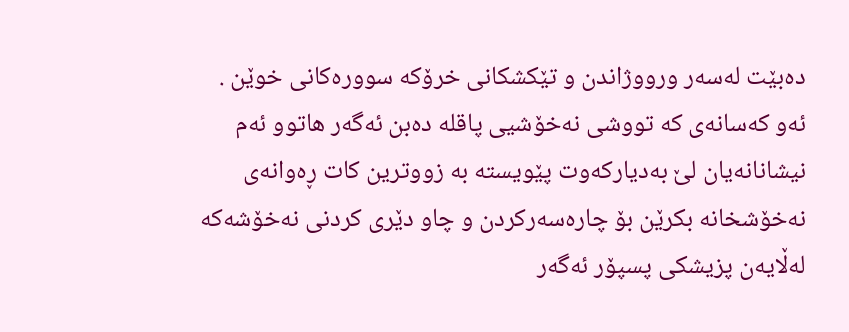دەبێت لەسەر ورووژاندن و تێکشکانى خرۆکە سوورەکانى خوێن .
ئەو کەسانەى کە تووشى نەخۆشیى پاقلە دەبن ئەگەر هاتوو ئەم نیشانانەیان لێ بەدیارکەوت پێویستە بە زووترین کات ڕەوانەى نەخۆشخانە بکرێن بۆ چارەسەرکردن و چاو دێرى کردنى نەخۆشەکە لەڵایەن پزیشکى پسپۆر ئەگەر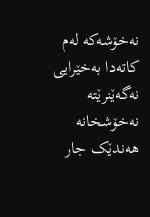نەخۆشەکە لەم کاتەدا بەخێرایى نەگەێنرێتە نەخۆشخانە هەندێک جار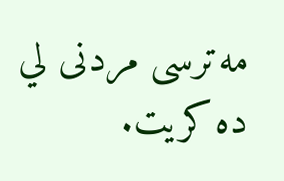مەترسى مردنى لي ده كريت.